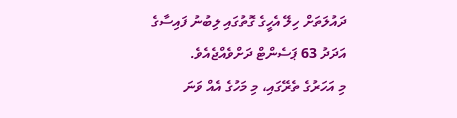ދައުލަތަށް ހިލޭ އެހީގެ ގޮތުގައި ލިބުނު ފައިސާގެ އަދަދު 63 ޕަސެންޓް ދަށްވެއްޖެއެވެ.
މި އަހަރުގެ ތެރޭގައި، މި މަހުގެ އެއް ވަނަ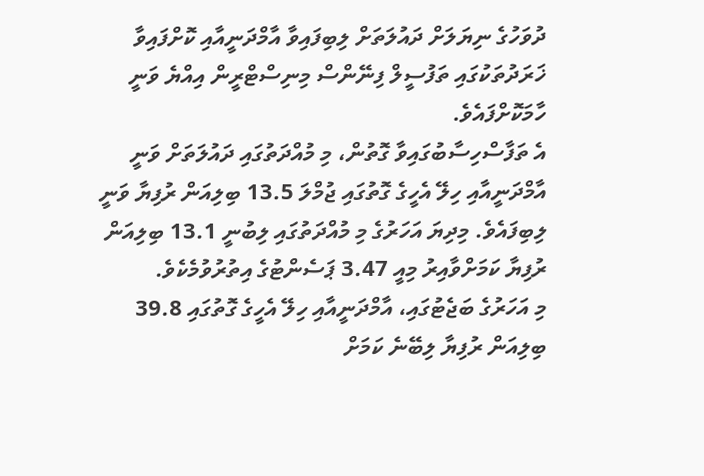ދުވަހުގެ ނިޔަލަށް ދައުލަތަށް ލިބިފައިވާ އާމްދަނީއާއި ކޮށްފައިވާ ޚަރަދުތަކުގައި ތަފުސީލް ފިނޭންސް މިނިސްޓްރީން އިއްޔެ ވަނީ ހާމަކޮށްފައެވެ.
އެ ތަފާސްހިސާބުގައިވާ ގޮތުން، މި މުއްދަތުގައި ދައުލަތަށް ވަނީ އާމްދަނީއާއި ހިލޭ އެހީގެ ގޮތުގައި ޖުމްލަ 13.5 ބިލިއަން ރުފިޔާ ވަނީ ލިބިފައެވެ. މިދިޔަ އަހަރުގެ މި މުއްދަތުގައި ލިބުނީ 13.1 ބިލިއަން ރުފިޔާ ކަމަށްވާއިރު މިއީ 3.47 ޕަސެންޓުގެ އިތުރުވުމެކެވެ.
މި އަހަރުގެ ބަޖެޓުގައި، އާމްދަނީއާއި ހިލޭ އެހީގެ ގޮތުގައި 39.8 ބިލިއަން ރުފިޔާ ލިބޭނެ ކަމަށް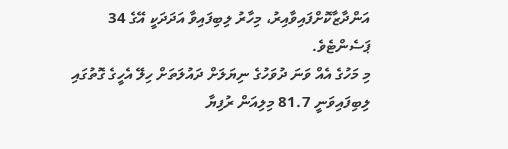އަންދާޒާކޮށްފައިވާއިރު، މިހާރު ލިބިފައިވާ އަދަދަކީ އޭގެ 34 ޕަސެންޓެވެ.
މި މަހުގެ އެއް ވަނަ ދުވަހުގެ ނިޔަލަށް ދައުލަތަށް ހިލޭ އެހީގެ ގޮތުގައި ލިބިފައިވަނީ 81.7 މިލިއަން ރުފިޔާ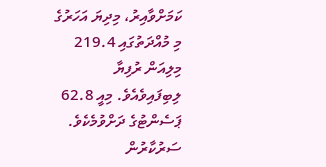ކަމަށްވާއިރު، މިދިޔަ އަހަރުގެ މި މުއްދަތުގައި 219.4 މިލިއަން ރުފިޔާ ލިބިފައިވެއެވެ. މިއީ 62.8 ޕަސެންޓުގެ ދަށްވުމެކެވެ.
ސަރުކާރުން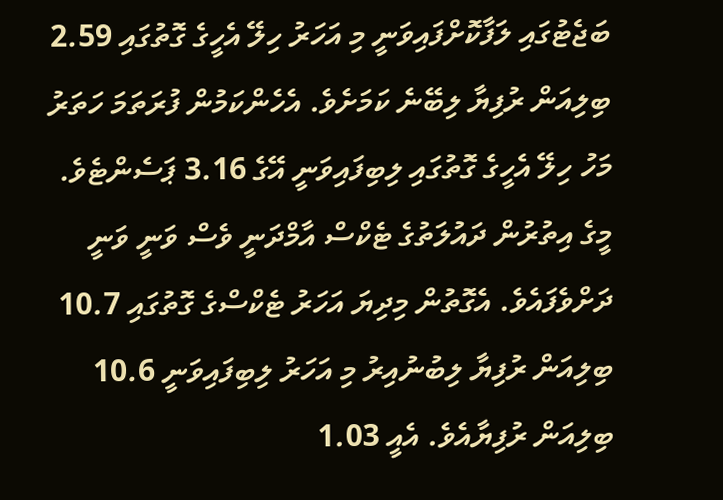ބަޖެޓުގައި ލަފާކޮށްފައިވަނީ މި އަހަރު ހިލޭ އެހީގެ ގޮތުގައި 2.59 ބިލިއަން ރުފިޔާ ލިބޭނެ ކަމަށެވެ. އެހެންކަމުން ފުރަތަމަ ހަތަރު މަހު ހިލޭ އެހީގެ ގޮތުގައި ލިބިފައިވަނީ އޭގެ 3.16 ޕަސެންޓެވެ.
މީގެ އިތުރުން ދައުލަތުގެ ޓެކްސް އާމްދަނީ ވެސް ވަނީ ވަނީ ދަށްވެފައެވެ. އެގޮތުން މިދިޔަ އަހަރު ޓެކްސްގެ ގޮތުގައި 10.7 ބިލިއަން ރުފިޔާ ލިބުނުއިރު މި އަހަރު ލިބިފައިވަނީ 10.6 ބިލިއަން ރުފިޔާއެވެ. އެއީ 1.03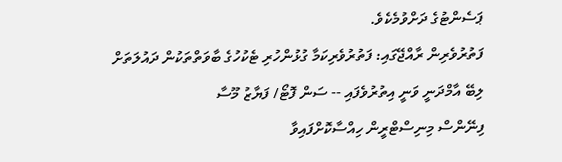ޕަސެންޓުގެ ދަށްވުމެކެވެ.
ފަތުރުވެރިން ރާއްޖޭގައި: ފަތުރުވެރިކަމާ ގުޅުންހުރި ޓެކުހުގެ ބާވަތްތަކުން ދައުލަތަށް ލިބޭ އާމްދަނީ ވަނީ އިތުރުވެފައި -- ސަން ފޮޓޯ/ ފަޔާޒު މޫސާ
ފިނޭންސް މިނިސްޓްރީން ހިއްސާކޮށްފައިވާ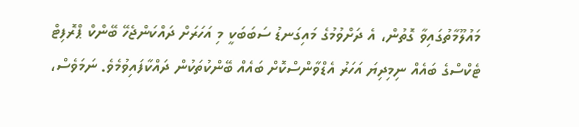މައުލޫމާތުގައިވާ ގޮތުން، އެ ދަށްވުމުގެ މައިގަނޑު ސަބަބަކީ މި އަހަރަށް ދައްކަންޖެހޭ ބޭންކް ޕްރޮފިޓް ޓެކްސްގެ ބައެއް ނިމިދިޔަ އަހަރު އެޑްވާންސްކޮށް ބައެއް ބޭންކުތަކުން ދައްކާފައިވުމެވެ. ނަމަވެސް،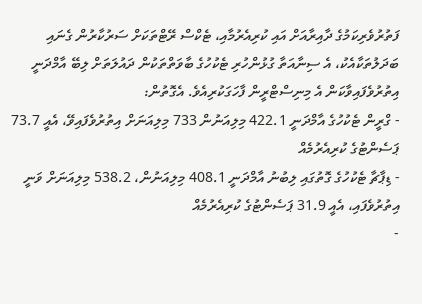ފަތުރުވެރިކަމުގެ ދާއިރާއަށް އައި ކުރިއެރުމާއި، ޓެކްސް ރޭޓްތަކަށް ސަރުކާރުން ގެނައި ބަދަލުތަކާއެކު، އެ ސިނާއަތާ ގުޅުންހުރި ޓެކުހުގެ ބާވަތްތަކުން ދައުލަތަށް ލިބޭ އާމްދަނީ އިތުރުވެފައިވާކަން އެ މިނިސްޓްރީން ފާހަގަކުރިއެވެ. އެގޮތުން:
- ގްރީން ޓެކުހުގެ އާމްދަނީ 422.1 މިލިއަނުން 733 މިލިއަނަށް އިތުރުވެފައިވޭ، އެއީ 73.7 ޕަސެންޓުގެ ކުރިއެރުމެއް
- ޑިޕާޗާ ޓެކުހުގެ ގޮތުގައި ލިބުނު އާމްދަނީ 408.1 މިލިއަނުން، 538.2 މިލިއަނަށް ވަނީ އިތުރުވެފައި، އެއީ 31.9 ޕަސެންޓުގެ ކުރިއެރުމެއް
-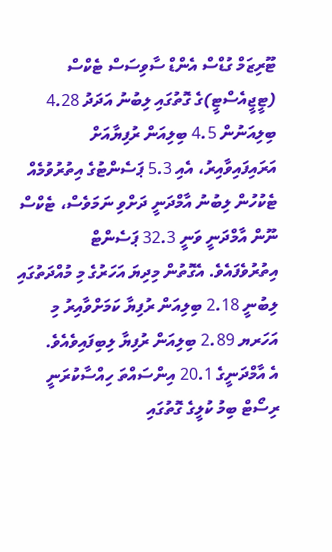ޓޫރިޒަމް ގުޑްސް އެންޑް ސާވިސަސް ޓެކްސް (ޓީޖީއެސްޓީ)ގެ ގޮތުގައި ލިބުނު އަދަދު 4.28 ބިލިއަނުން 4.5 ބިލިއަން ރުފިޔާއަށް އަރައިފައިވާއިރު، އެއި 5.3 ޕަސެންޓުގެ އިތުރުވުމެއް
ޓެކުހުން ލިބުނު އާމްދަނީ ދަށްވި ނަމަވެސް، ޓެކްސް ނޫން އާމްދަނީ ވަނީ 32.3 ޕަސެންޓް އިތުރުވެފައެވެ. އެގޮތުން މިދިޔަ އަހަރުގެ މި މުއްދަތުގައި ލިބުނީ 2.18 ބިލިއަން ރުފިޔާ ކަމަށްވާއިރު މި އަހަރޔ 2.89 ބިލިއަން ރުފިޔާ ލިބިފައިވެއެވެ.
އެ އާމްދަނީގެ 20.1 އިންސައްތަ ހިއްސާކުރަނީ ރިސޯޓް ބިމު ކުލީގެ ގޮތުގައި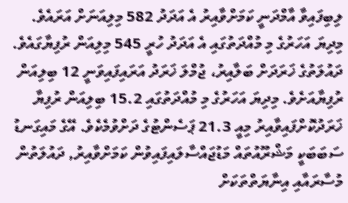ލިބިފައިވާ އާމްދަނީ ކަމަށްވާއިރު އެ އަދަދު 582 މިލިއަނަށް އަރައެވެ. މިދިޔަ އަހަރުގެ މި މުއްދަތުގައި އެ އަދަދު ހުރީ 545 މިލިއަން ރުފިޔާގައެވެ.
ދައުލަތުގެ ޚަރަދަށް ބަލާއިރު، ޖުމްލަ ޚަރަދު އަރައިފައިވަނީ 12 ބިލިއަން ރުފިޔާއަށެވެ. މިދިޔަ އަހަރުގެ މި މުއްދަތުގައި 15.2 ބިލިއަން ރުފިޔާ ޚަރަދުކޮށްފައިވާއިރު މިއީ 21.3 ޕަސެންޓުގެ ދަށްވުމެކެވެ. އޭގެ މައިގަނޑު ސަބަބަކީ މަޝްރޫއުތައް މަޑުޖައްސާލައިފައިވުން ކަމަށްވާއިރު, ދައުލަތުން މުސާރައާއި އިނާޔަތްތަކަށް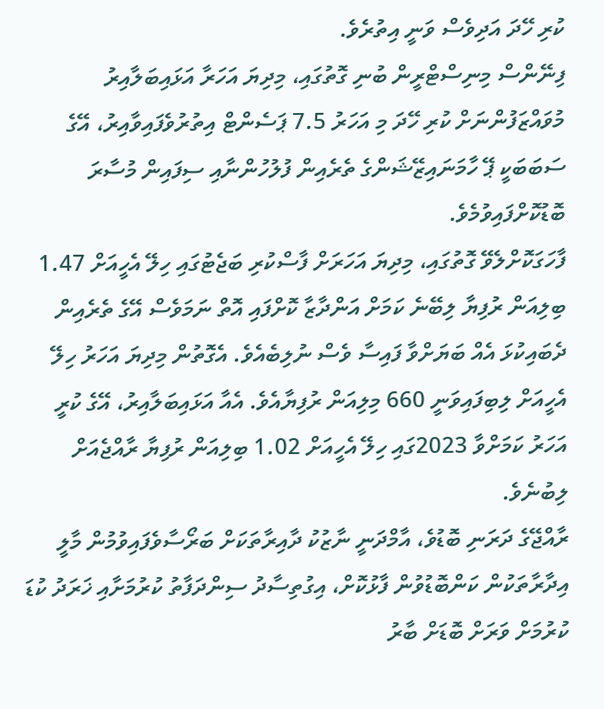ކުރި ހޭދަ އަދިވެސް ވަނީ އިތުރެވެ.
ފިނޭންސް މިނިސްޓްރީން ބުނި ގޮތުގައި، މިދިޔަ އަހަރާ އަޅައިބަލާއިރު މުވައްޒަފުންނަށް ކުރި ހޭދަ މި އަހަރު 7.5 ޕަސެންޓް އިތުރުވެފައިވާއިރު، އޭގެ ސަބަބަކީ ޕޭ ހާމަނައިޒޭޝަންގެ ތެރެއިން ފުލުހުންނާއި ސިފައިން މުސާރަ ބޮޑުކޮށްފައިވުމެވެ.
ފާހަގަކޮށްލެވޭ ގޮތުގައި، މިދިޔަ އަހަރަށް ފާސްކުރި ބަޖެޓުގައި ހިލޭ އެހީއަށް 1.47 ބިލިއަން ރުފިޔާ ލިބޭނެ ކަމަށް އަންދާޒާ ކޮށްފައި އޮތް ނަމަވެސް އޭގެ ތެރެއިން ދެބައިކުޅަ އެއް ބަޔަށްވާ ފައިސާ ވެސް ނުލިބެއެވެ. އެގޮތުން މިދިޔަ އަހަރު ހިލޭ އެހީއަށް ލިބިފައިވަނީ 660 މިލިއަން ރުފިޔާއެވެ. އެއާ އަޅައިބަލާއިރު، އޭގެ ކުރީ އަހަރު ކަމަށްވާ 2023ގައި ހިލޭ އެހީއަށް 1.02 ބިލިއަން ރުފިޔާ ރާއްޖެއަށް ލިބުނެވެ.
ރާއްޖޭގެ ދަރަނި ބޮޑުވެ، އާމްދަނީ ނާޒުކު ދާއިރާތަކަށް ބަރޯސާވެފައިވުމުން މާލީ އިދާރާތަކުން ކަންބޮޑުވުން ފާޅުކޮށް، އިގުތިސާދު ސިންދަފާތު ކުރުމަށާއި ޚަރަދު ކުޑަ ކުރުމަށް ވަރަށް ބޮޑަށް ބާރު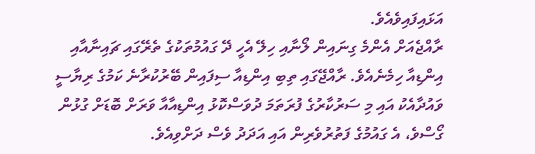އަޅައިފައިވެއެވެ.
ރާއްޖެއަށް އެންމެ ގިނައިން ލޯނާއި ހިލޭ އެހީ ދޭ ގައުމުތަކުގެ ތެރޭގައި ޗައިނާއާއި އިންޑިއާ ހިމެނެއެވެ. ރާއްޖޭގައި ތިބި އިންޑިއާ ސިފައިން ބޭރުކުރާނެ ކަމުގެ ރިޔާސީ ވައުދާއެކު އައި މި ސަރުކާރުގެ ފުރަތަމަ ދުވަސްކޮޅު އިންޑިއާއާ ވަރަށް ބޮޑަށް ގުޅުން ގޯސްވެ، އެ ގައުމުގެ ފަތުރުވެރިން އައި އަދަދު ވެސް ދަށްވިއެވެ.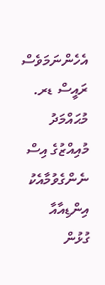އެހެންނަމަވެސް ރައީސް ޑރ. މުޙައްމަދު މުއިއްޒުގެ އިސް ނެންގެވުމާއެކު އިންޑިއާއާ ގުޅުން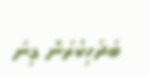ބަދަހިކުރަން ގިނަ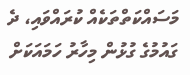މަސައްކަތްތަކެއް ކުރައްވައި، ދެ ގައުމުގެ ގުޅުން މިހާރު ހަމައަކަށް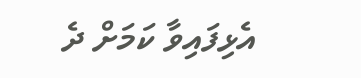އެޅިފައިވާ ކަމަށް ދެ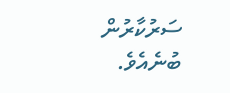ސަރުކާރުން ބުނެއެވެ.